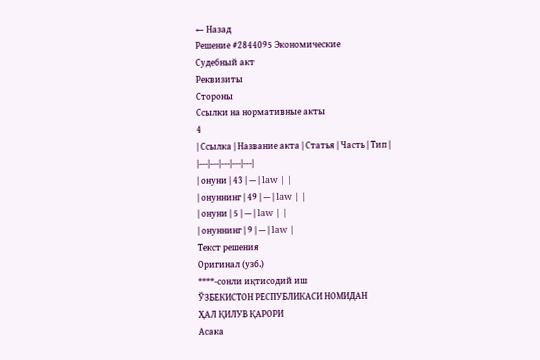← Назад
Решение #2844095 Экономические
Судебный акт
Реквизиты
Стороны
Ссылки на нормативные акты
4
| Ссылка | Название акта | Статья | Часть | Тип |
|---|---|---|---|---|
| онуни | 43 | — | law | |
| онуннинг | 49 | — | law | |
| онуни | 5 | — | law | |
| онуннинг | 9 | — | law |
Текст решения
Оригинал (узб.)
****-сонли иқтисодий иш
ЎЗБЕКИСТОН РЕСПУБЛИКАСИ НОМИДАН
ҲАЛ ҚИЛУВ ҚАРОРИ
Асака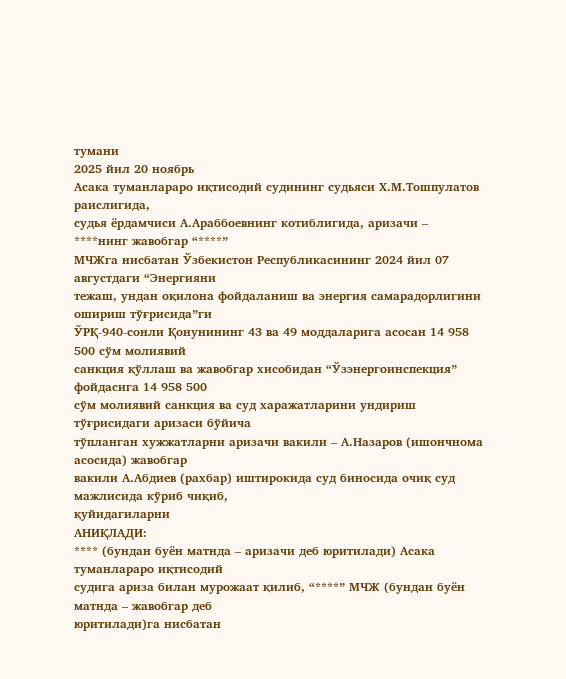тумани
2025 йил 20 ноябрь
Асака туманлараро иқтисодий судининг судьяси Х.М.Тошпулатов раислигида,
судья ёрдамчиси А.Араббоевнинг котиблигида, аризачи – ****нинг жавобгар “****”
МЧЖга нисбатан Ўзбекистон Республикасининг 2024 йил 07 августдаги “Энергияни
тежаш, ундан оқилона фойдаланиш ва энергия самарадорлигини ошириш тўғрисида”ги
ЎРҚ-940-сонли Қонунининг 43 ва 49 моддаларига асосан 14 958 500 сўм молиявий
санкция қўллаш ва жавобгар хисобидан “Ўзэнергоинспекция” фойдасига 14 958 500
сўм молиявий санкция ва суд харажатларини ундириш тўғрисидаги аризаси бўйича
тўпланган хужжатларни аризачи вакили – А.Назаров (ишончнома асосида) жавобгар
вакили А.Абдиев (рахбар) иштирокида суд биносида очиқ суд мажлисида кўриб чиқиб,
қуйидагиларни
АНИҚЛАДИ:
**** (бундан буён матнда – аризачи деб юритилади) Асака туманлараро иқтисодий
судига ариза билан мурожаат қилиб, “****” МЧЖ (бундан буён матнда – жавобгар деб
юритилади)га нисбатан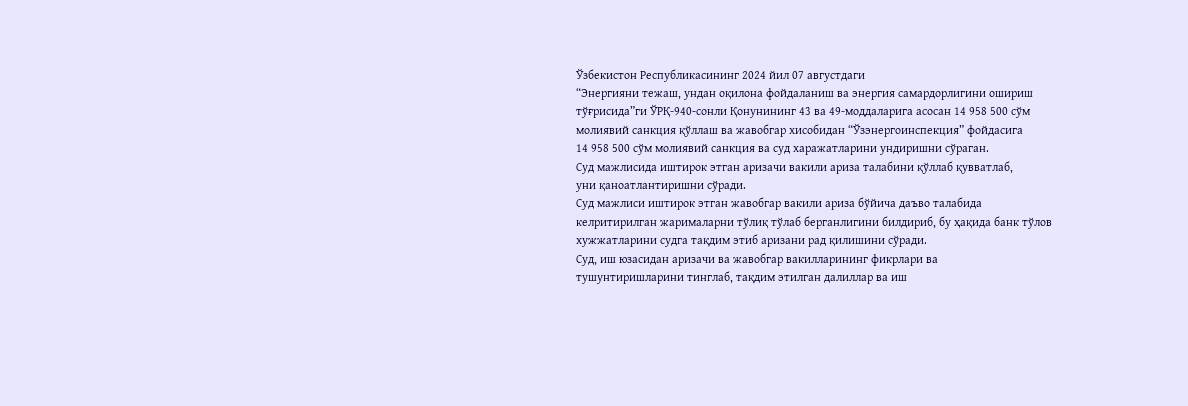Ўзбекистон Республикасининг 2024 йил 07 августдаги
“Энергияни тежаш, ундан оқилона фойдаланиш ва энергия самардорлигини ошириш
тўғрисида”ги ЎРҚ-940-сонли Қонунининг 43 ва 49-моддаларига асосан 14 958 500 сўм
молиявий санкция қўллаш ва жавобгар хисобидан “Ўзэнергоинспекция” фойдасига
14 958 500 сўм молиявий санкция ва суд харажатларини ундиришни сўраган.
Суд мажлисида иштирок этган аризачи вакили ариза талабини қўллаб қувватлаб,
уни қаноатлантиришни сўради.
Суд мажлиси иштирок этган жавобгар вакили ариза бўйича даъво талабида
келритирилган жарималарни тўлиқ тўлаб берганлигини билдириб, бу ҳақида банк тўлов
хужжатларини судга тақдим этиб аризани рад қилишини сўради.
Суд, иш юзасидан аризачи ва жавобгар вакилларининг фикрлари ва
тушунтиришларини тинглаб, тақдим этилган далиллар ва иш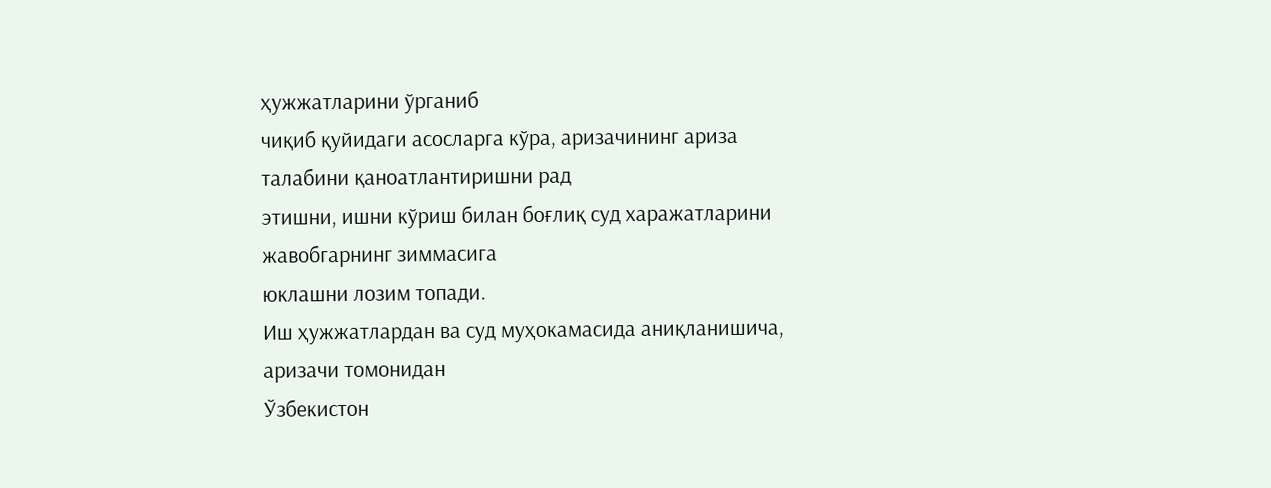ҳужжатларини ўрганиб
чиқиб қуйидаги асосларга кўра, аризачининг ариза талабини қаноатлантиришни рад
этишни, ишни кўриш билан боғлиқ суд харажатларини жавобгарнинг зиммасига
юклашни лозим топади.
Иш ҳужжатлардан ва суд муҳокамасида аниқланишича, аризачи томонидан
Ўзбекистон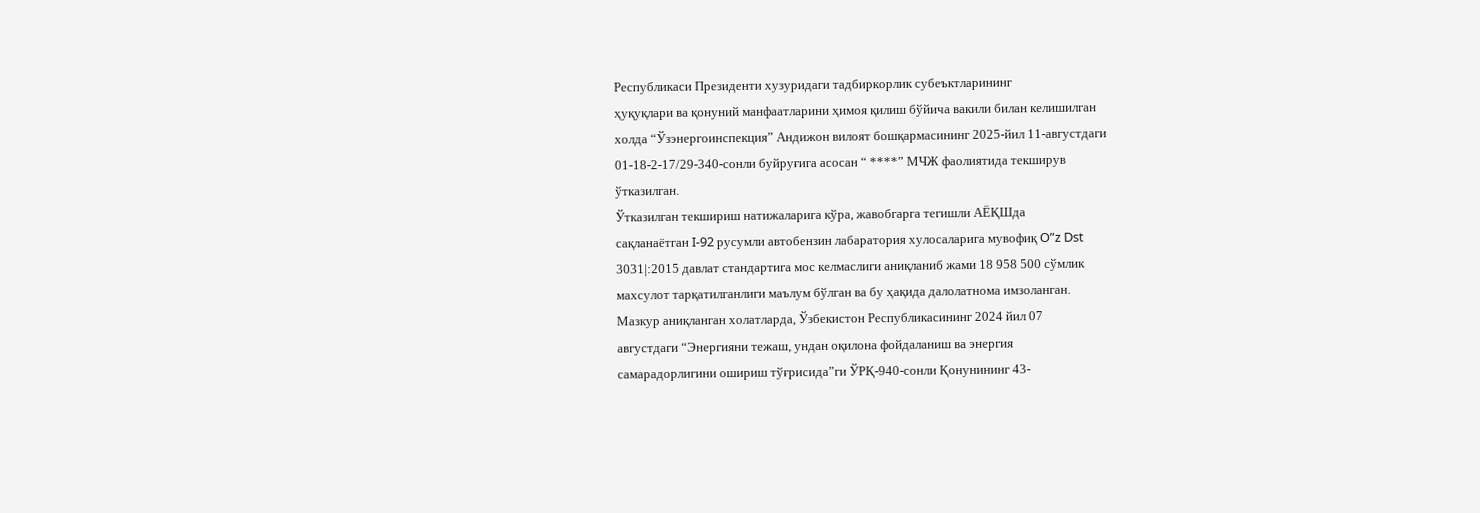Республикаси Президенти хузуридаги тадбиркорлик субеъктларининг
ҳуқуқлари ва қонуний манфаатларини ҳимоя қилиш бўйича вакили билан келишилган
холда “Ўзэнергоинспекция” Андижон вилоят бошқармасининг 2025-йил 11-августдаги
01-18-2-17/29-340-сонли буйруғига асосан “ ****” МЧЖ фаолиятида текширув
ўтказилган.
Ўтказилган текшириш натижаларига кўра, жавобгарга тегишли АЁҚШда
сақланаётган I-92 русумли автобензин лабаратория хулосаларига мувофиқ O”z Dst
3031|:2015 давлат стандартига мос келмаслиги аниқланиб жами 18 958 500 сўмлик
махсулот тарқатилганлиги маълум бўлган ва бу ҳақида далолатнома имзоланган.
Мазкур аниқланган холатларда, Ўзбекистон Республикасининг 2024 йил 07
августдаги “Энергияни тежаш, ундан оқилона фойдаланиш ва энергия
самарадорлигини ошириш тўғрисида”ги ЎРҚ-940-сонли Қонунининг 43-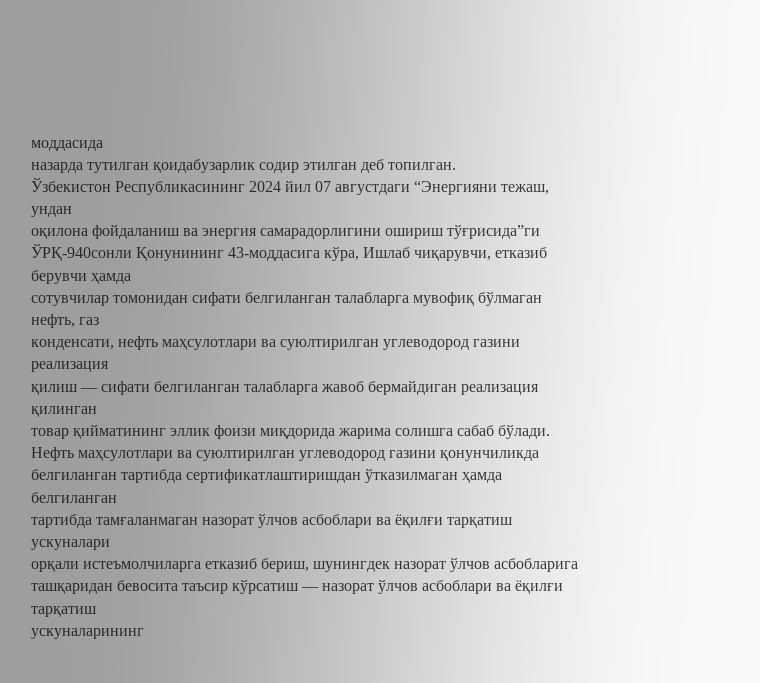моддасида
назарда тутилган қоидабузарлик содир этилган деб топилган.
Ўзбекистон Республикасининг 2024 йил 07 августдаги “Энергияни тежаш, ундан
оқилона фойдаланиш ва энергия самарадорлигини ошириш тўғрисида”ги ЎРҚ-940сонли Қонунининг 43-моддасига кўра, Ишлаб чиқарувчи, етказиб берувчи ҳамда
сотувчилар томонидан сифати белгиланган талабларга мувофиқ бўлмаган нефть, газ
конденсати, нефть маҳсулотлари ва суюлтирилган углеводород газини реализация
қилиш — сифати белгиланган талабларга жавоб бермайдиган реализация қилинган
товар қийматининг эллик фоизи миқдорида жарима солишга сабаб бўлади.
Нефть маҳсулотлари ва суюлтирилган углеводород газини қонунчиликда
белгиланган тартибда сертификатлаштиришдан ўтказилмаган ҳамда белгиланган
тартибда тамғаланмаган назорат ўлчов асбоблари ва ёқилғи тарқатиш ускуналари
орқали истеъмолчиларга етказиб бериш, шунингдек назорат ўлчов асбобларига
ташқаридан бевосита таъсир кўрсатиш — назорат ўлчов асбоблари ва ёқилғи тарқатиш
ускуналарининг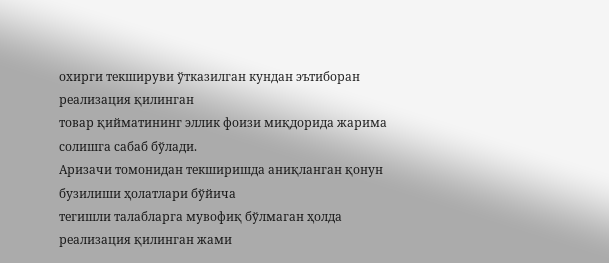охирги текшируви ўтказилган кундан эътиборан реализация қилинган
товар қийматининг эллик фоизи миқдорида жарима солишга сабаб бўлади.
Аризачи томонидан текширишда аниқланган қонун бузилиши ҳолатлари бўйича
тегишли талабларга мувофиқ бўлмаган ҳолда реализация қилинган жами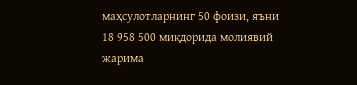маҳсулотларнинг 50 фоизи, яъни 18 958 500 миқдорида молиявий жарима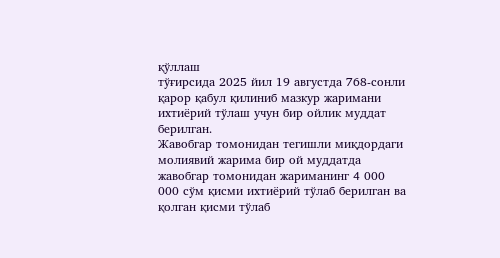қўллаш
тўғирсида 2025 йил 19 августда 768-сонли қарор қабул қилиниб мазкур жаримани
ихтиёрий тўлаш учун бир ойлик муддат берилган.
Жавобгар томонидан тегишли миқдордаги молиявий жарима бир ой муддатда
жавобгар томонидан жариманинг 4 000 000 сўм қисми ихтиёрий тўлаб берилган ва
қолган қисми тўлаб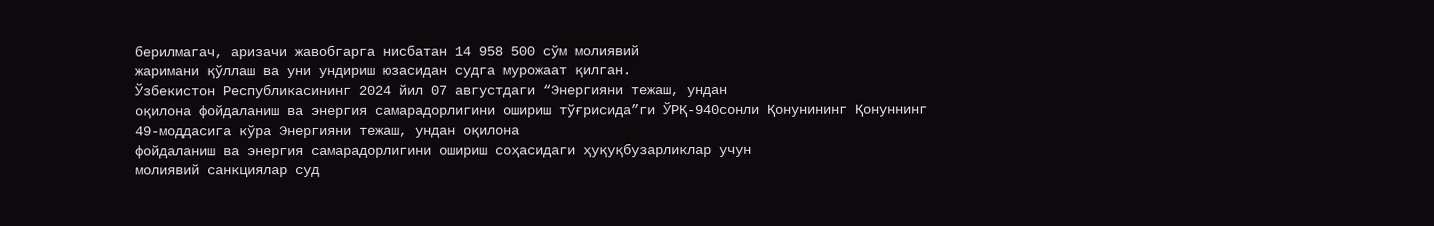берилмагач, аризачи жавобгарга нисбатан 14 958 500 сўм молиявий
жаримани қўллаш ва уни ундириш юзасидан судга мурожаат қилган.
Ўзбекистон Республикасининг 2024 йил 07 августдаги “Энергияни тежаш, ундан
оқилона фойдаланиш ва энергия самарадорлигини ошириш тўғрисида”ги ЎРҚ-940сонли Қонунининг Қонуннинг 49-моддасига кўра Энергияни тежаш, ундан оқилона
фойдаланиш ва энергия самарадорлигини ошириш соҳасидаги ҳуқуқбузарликлар учун
молиявий санкциялар суд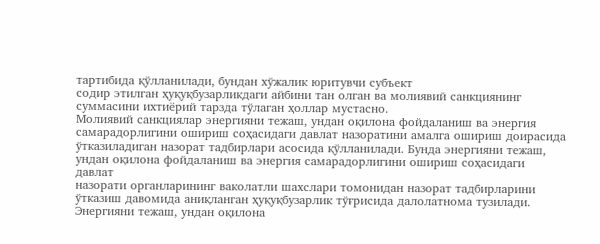тартибида қўлланилади, бундан хўжалик юритувчи субъект
содир этилган ҳуқуқбузарликдаги айбини тан олган ва молиявий санкциянинг
суммасини ихтиёрий тарзда тўлаган ҳоллар мустасно.
Молиявий санкциялар энергияни тежаш, ундан оқилона фойдаланиш ва энергия
самарадорлигини ошириш соҳасидаги давлат назоратини амалга ошириш доирасида
ўтказиладиган назорат тадбирлари асосида қўлланилади. Бунда энергияни тежаш,
ундан оқилона фойдаланиш ва энергия самарадорлигини ошириш соҳасидаги давлат
назорати органларининг ваколатли шахслари томонидан назорат тадбирларини
ўтказиш давомида аниқланган ҳуқуқбузарлик тўғрисида далолатнома тузилади.
Энергияни тежаш, ундан оқилона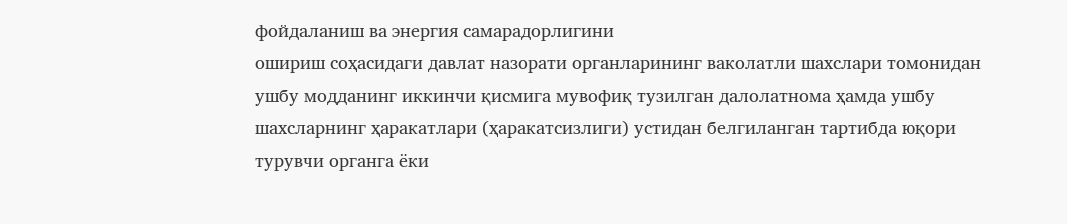фойдаланиш ва энергия самарадорлигини
ошириш соҳасидаги давлат назорати органларининг ваколатли шахслари томонидан
ушбу модданинг иккинчи қисмига мувофиқ тузилган далолатнома ҳамда ушбу
шахсларнинг ҳаракатлари (ҳаракатсизлиги) устидан белгиланган тартибда юқори
турувчи органга ёки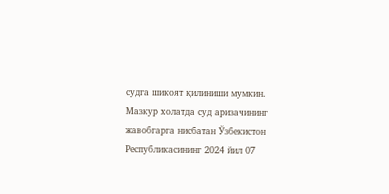судга шикоят қилиниши мумкин.
Мазкур холатда суд аризачининг жавобгарга нисбатан Ўзбекистон
Республикасининг 2024 йил 07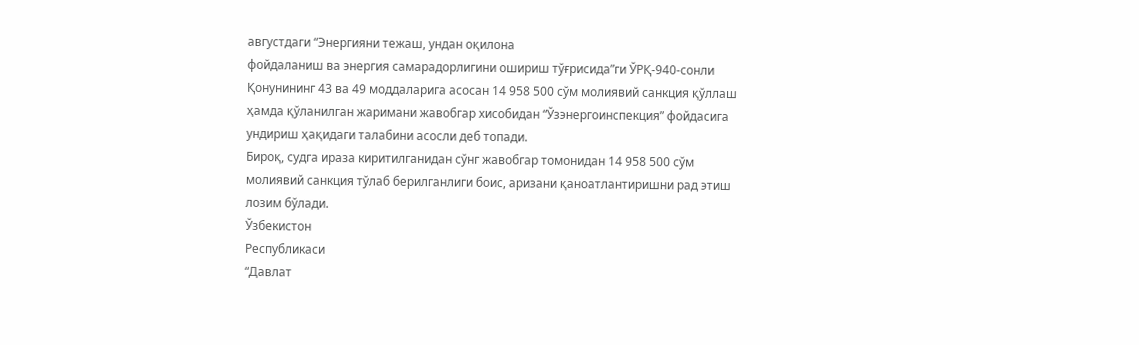августдаги “Энергияни тежаш, ундан оқилона
фойдаланиш ва энергия самарадорлигини ошириш тўғрисида”ги ЎРҚ-940-сонли
Қонунининг 43 ва 49 моддаларига асосан 14 958 500 сўм молиявий санкция қўллаш
ҳамда қўланилган жаримани жавобгар хисобидан “Ўзэнергоинспекция” фойдасига
ундириш ҳақидаги талабини асосли деб топади.
Бироқ, судга ираза киритилганидан сўнг жавобгар томонидан 14 958 500 сўм
молиявий санкция тўлаб берилганлиги боис, аризани қаноатлантиришни рад этиш
лозим бўлади.
Ўзбекистон
Республикаси
“Давлат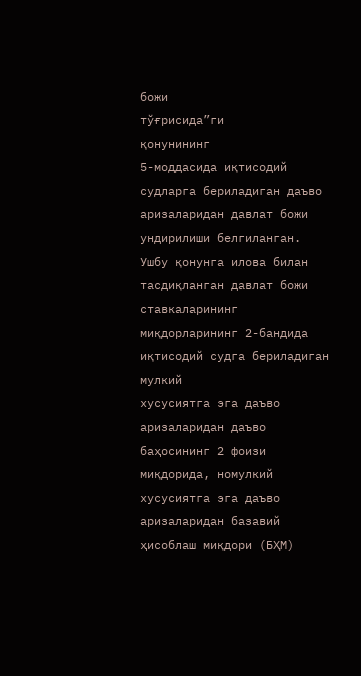божи
тўғрисида”ги
қонунининг
5-моддасида иқтисодий судларга бериладиган даъво аризаларидан давлат божи
ундирилиши белгиланган. Ушбу қонунга илова билан тасдиқланган давлат божи
ставкаларининг миқдорларининг 2-бандида иқтисодий судга бериладиган мулкий
хусусиятга эга даъво аризаларидан даъво баҳосининг 2 фоизи миқдорида, номулкий
хусусиятга эга даъво аризаларидан базавий ҳисоблаш миқдори (БҲМ)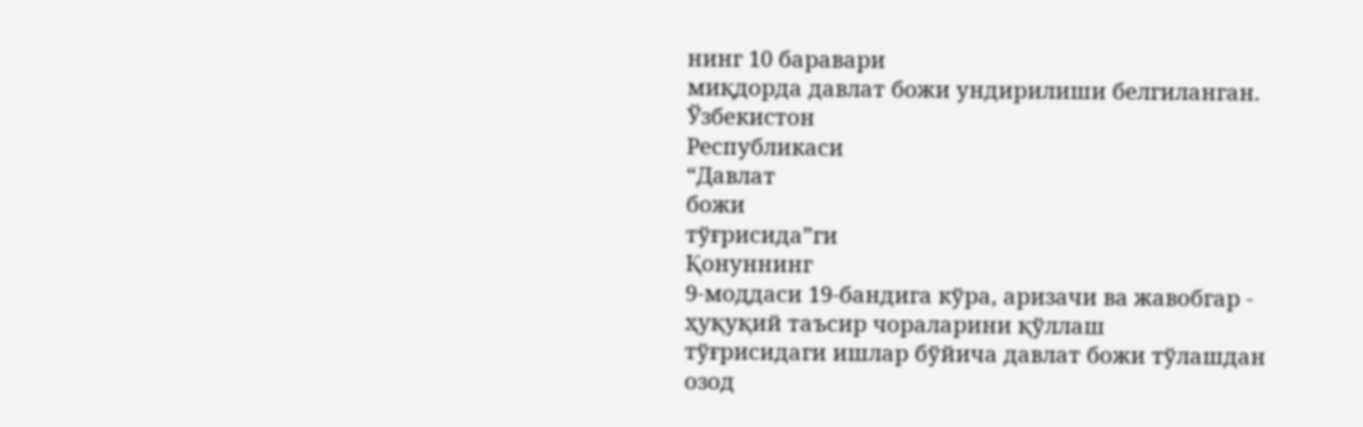нинг 10 баравари
миқдорда давлат божи ундирилиши белгиланган.
Ўзбекистон
Республикаси
“Давлат
божи
тўғрисида”ги
Қонуннинг
9-моддаси 19-бандига кўра, аризачи ва жавобгар - ҳуқуқий таъсир чораларини қўллаш
тўғрисидаги ишлар бўйича давлат божи тўлашдан озод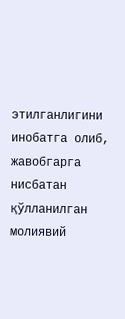этилганлигини инобатга олиб,
жавобгарга нисбатан қўлланилган молиявий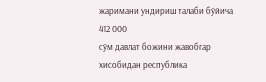жаримани ундириш талаби бўйича 412 000
сўм давлат божини жавобгар хисобидан республика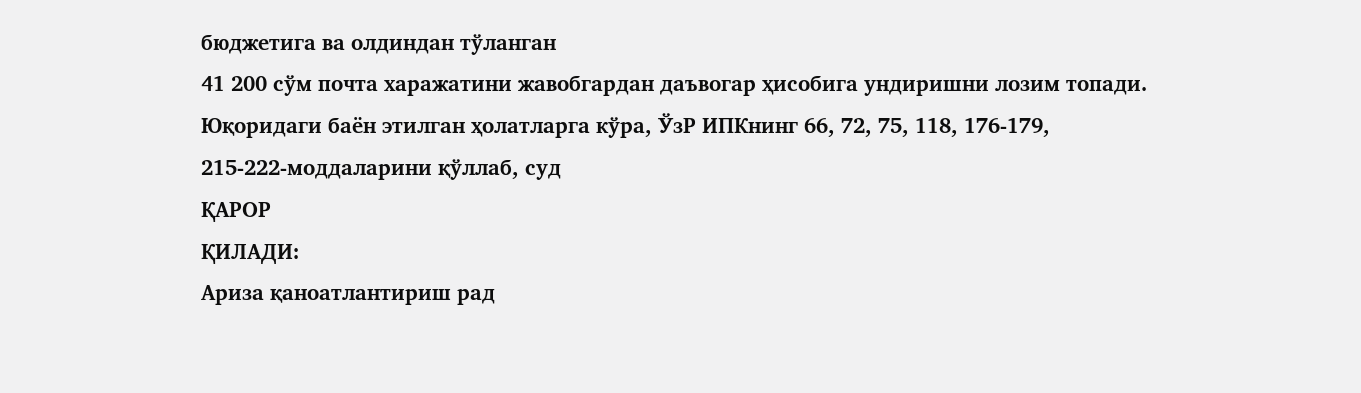бюджетига ва олдиндан тўланган
41 200 сўм почта харажатини жавобгардан даъвогар ҳисобига ундиришни лозим топади.
Юқоридаги баён этилган ҳолатларга кўра, ЎзР ИПКнинг 66, 72, 75, 118, 176-179,
215-222-моддаларини қўллаб, суд
ҚАРОР
ҚИЛАДИ:
Ариза қаноатлантириш рад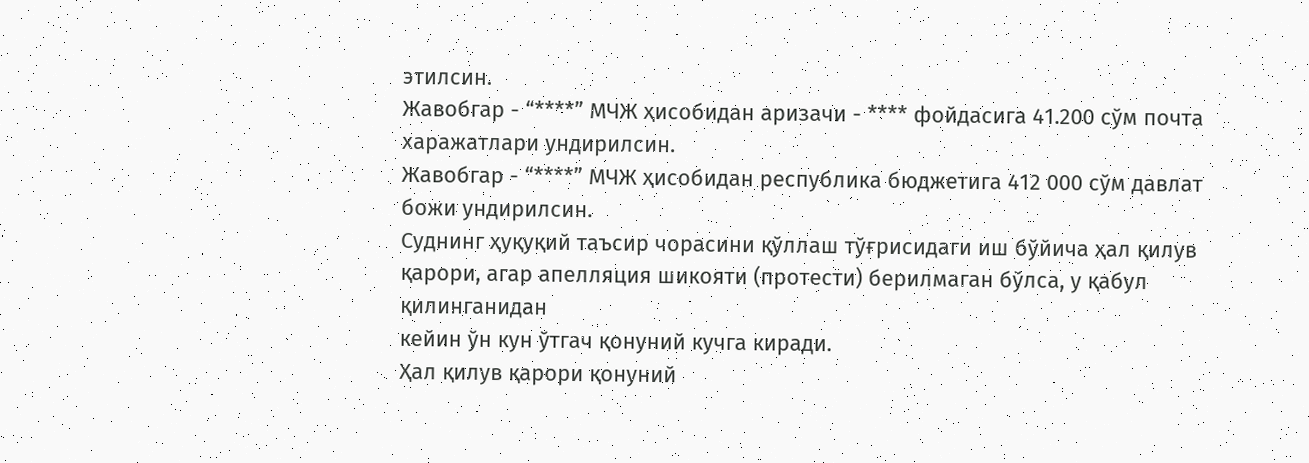этилсин.
Жавобгар - “****” МЧЖ ҳисобидан аризачи - **** фойдасига 41.200 сўм почта
харажатлари ундирилсин.
Жавобгар - “****” МЧЖ ҳисобидан республика бюджетига 412 000 сўм давлат
божи ундирилсин.
Суднинг ҳуқуқий таъсир чорасини қўллаш тўғрисидаги иш бўйича ҳал қилув
қарори, агар апелляция шикояти (протести) берилмаган бўлса, у қабул қилинганидан
кейин ўн кун ўтгач қонуний кучга киради.
Ҳал қилув қарори қонуний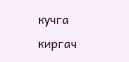кучга киргач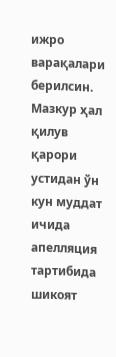ижро варақалари берилсин.
Мазкур ҳал қилув қарори устидан ўн кун муддат ичида апелляция тартибида
шикоят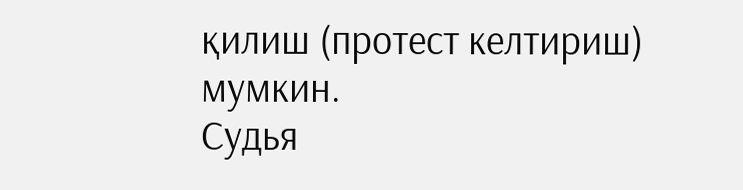қилиш (протест келтириш) мумкин.
Судья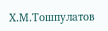Х.М.Тошпулатов